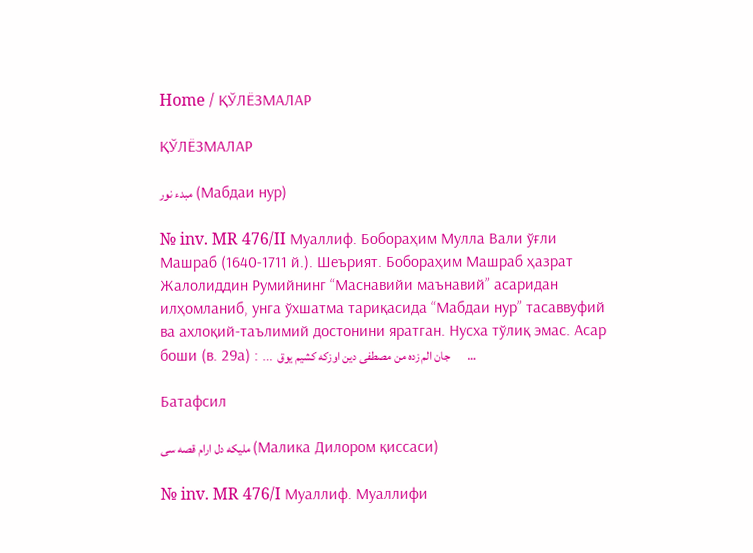Home / ҚЎЛЁЗМАЛАР

ҚЎЛЁЗМАЛАР

مبدء نور (Мабдаи нур)

№ inv. MR 476/II Муаллиф. Бобораҳим Мулла Вали ўғли Машраб (1640-1711 й.). Шеърият. Бобораҳим Машраб ҳазрат Жалолиддин Румийнинг “Маснавийи маънавий” асаридан илҳомланиб, унга ўхшатма тариқасида “Мабдаи нур” тасаввуфий ва ахлоқий-таълимий достонини яратган. Нусха тўлиқ эмас. Асар боши (в. 29а) : … جان الم زده من مصطفى دين اوزكه كشيم يوق       …

Батафсил

مليكه دل ارام قصه سى (Малика Дилором қиссаси)

№ inv. MR 476/I Муаллиф. Муаллифи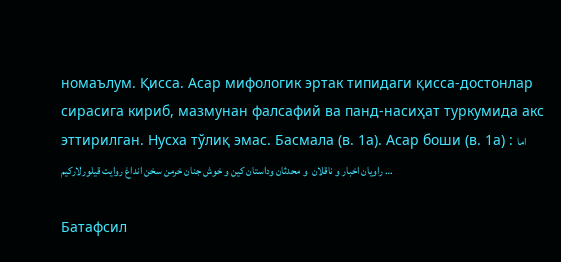номаълум. Қисса. Асар мифологик эртак типидаги қисса-достонлар сирасига кириб, мазмунан фалсафий ва панд-насиҳат туркумида акс эттирилган. Нусха тўлиқ эмас. Басмала (в. 1а). Асар боши (в. 1а) : اما راويان اخبار و ناقلان  و محدثان وداستان كين و خوش جنان خرمن سخن انداغ روايت قيلورلاركيم …

Батафсил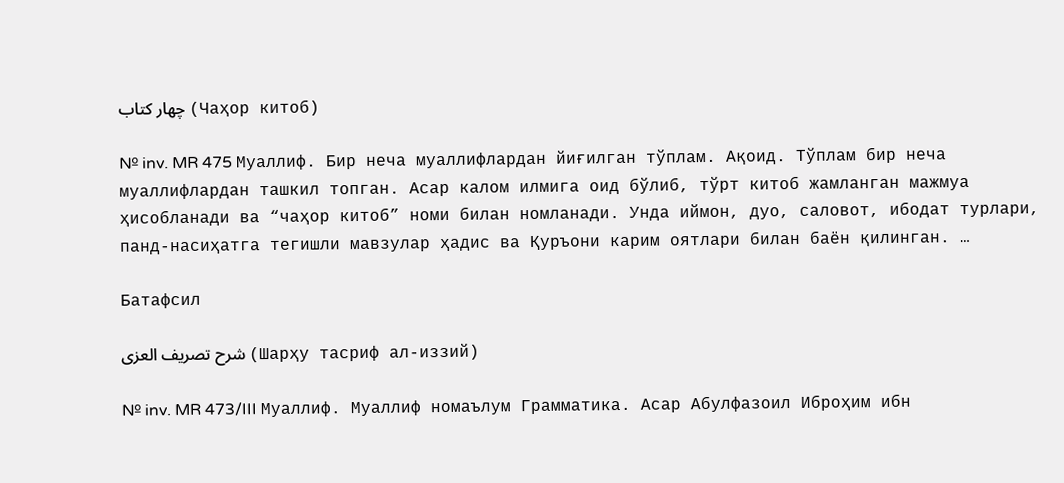چهار كتاب (Чаҳор китоб)

№ inv. MR 475 Муаллиф. Бир неча муаллифлардан йиғилган тўплам. Ақоид. Тўплам бир неча муаллифлардан ташкил топган. Асар калом илмига оид бўлиб, тўрт китоб жамланган мажмуа ҳисобланади ва “чаҳор китоб” номи билан номланади. Унда иймон, дуо, саловот, ибодат турлари, панд-насиҳатга тегишли мавзулар ҳадис ва Қуръони карим оятлари билан баён қилинган. …

Батафсил

شرح تصريف العزى (Шарҳу тасриф ал-иззий)

№ inv. MR 473/III Муаллиф. Муаллиф номаълум Грамматика. Асар Абулфазоил Иброҳим ибн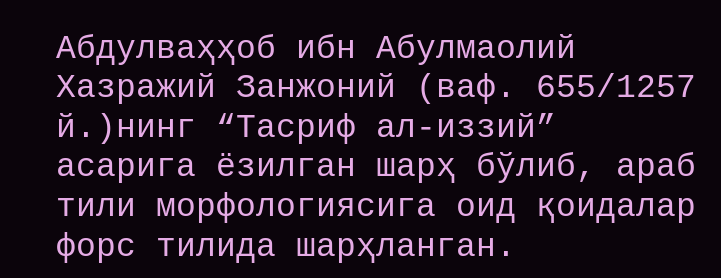Абдулваҳҳоб ибн Абулмаолий Хазражий Занжоний (ваф. 655/1257 й.)нинг “Тасриф ал-иззий” асарига ёзилган шарҳ бўлиб, араб тили морфологиясига оид қоидалар форс тилида шарҳланган.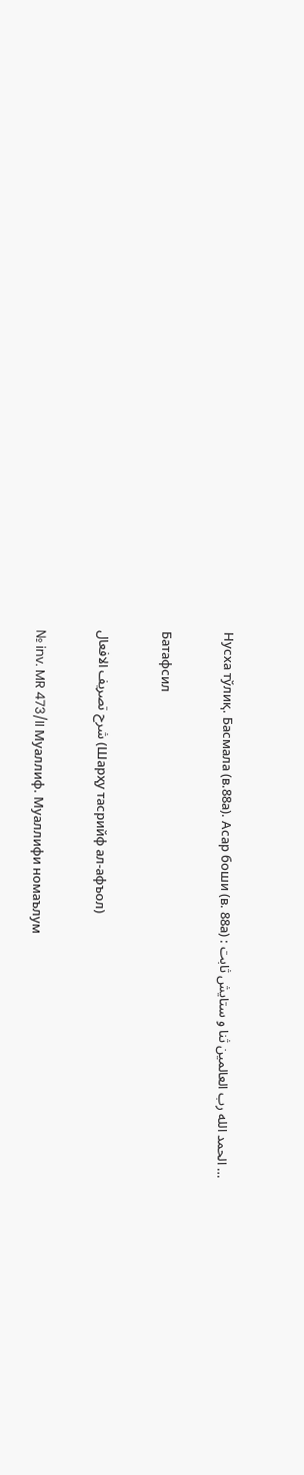Нусха тўлиқ. Басмала (в.88а). Асар боши (в. 88а) : الحمد الله رب العالمين ثنا و ستايش ثابت …

Батафсил

شرح تصريف الافعال (Шарҳу тасрийф ал-афъол)

№ inv. MR 473/II Муаллиф. Муаллифи номаълум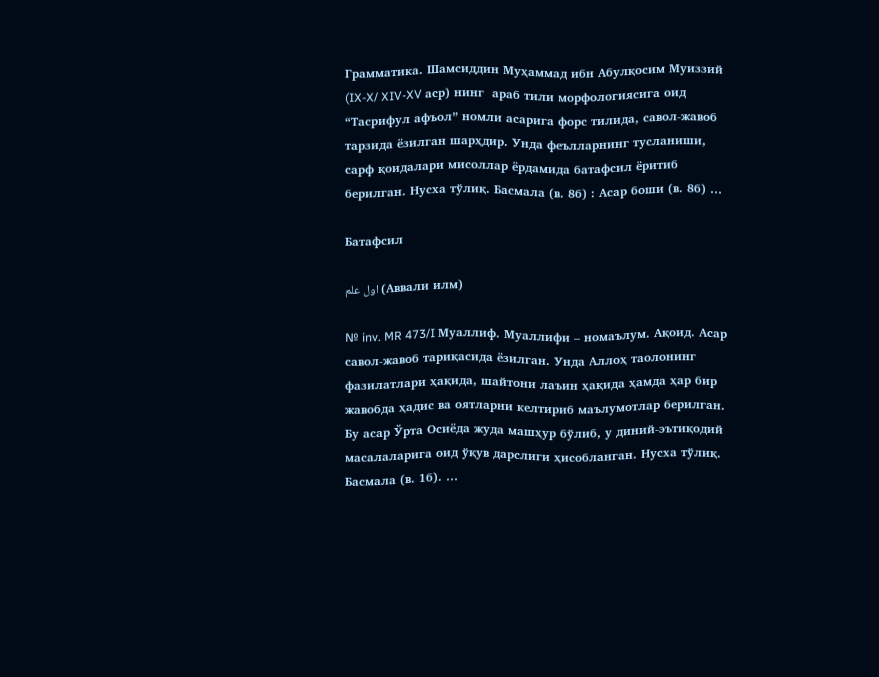Грамматика. Шамсиддин Муҳаммад ибн Абулқосим Муиззий (IX-X/ XIV-XV аср) нинг  араб тили морфологиясига оид “Тасрифул афъол” номли асарига форс тилида, савол-жавоб тарзида ёзилган шарҳдир. Унда феълларнинг тусланиши, сарф қоидалари мисоллар ёрдамида батафсил ёритиб берилган. Нусха тўлиқ. Басмала (в. 8б) : Асар боши (в. 8б) …

Батафсил

اول علم (Аввали илм)

№ inv. MR 473/I Муаллиф. Муаллифи – номаълум. Ақоид. Асар савол-жавоб тариқасида ёзилган. Унда Аллоҳ таолонинг фазилатлари ҳақида, шайтони лаъин ҳақида ҳамда ҳар бир жавобда ҳадис ва оятларни келтириб маълумотлар берилган. Бу асар Ўрта Осиёда жуда машҳур бўлиб, у диний-эътиқодий масалаларига оид ўқув дарслиги ҳисобланган. Нусха тўлиқ. Басмала (в. 1б). …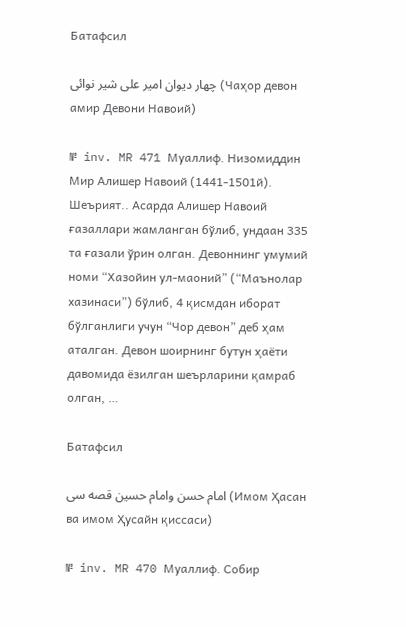Батафсил

چهار ديوان امير على شير نوائى (Чаҳор девон амир Девони Навоий)

№ inv. MR 471 Муаллиф. Низомиддин Мир Алишер Навоий (1441-1501й). Шеърият.. Асарда Алишер Навоий ғазаллари жамланган бўлиб, ундаан 335 та ғазали ўрин олган. Девоннинг умумий номи “Хазойин ул-маоний” (“Маънолар хазинаси”) бўлиб, 4 қисмдан иборат бўлганлиги учун “Чор девон” деб ҳам аталган. Девон шоирнинг бутун ҳаёти давомида ёзилган шеърларини қамраб олган, …

Батафсил

امام حسن وامام حسین قصه سى (Имом Ҳасан ва имом Ҳусайн қиссаси)

№ inv. MR 470 Муаллиф. Собир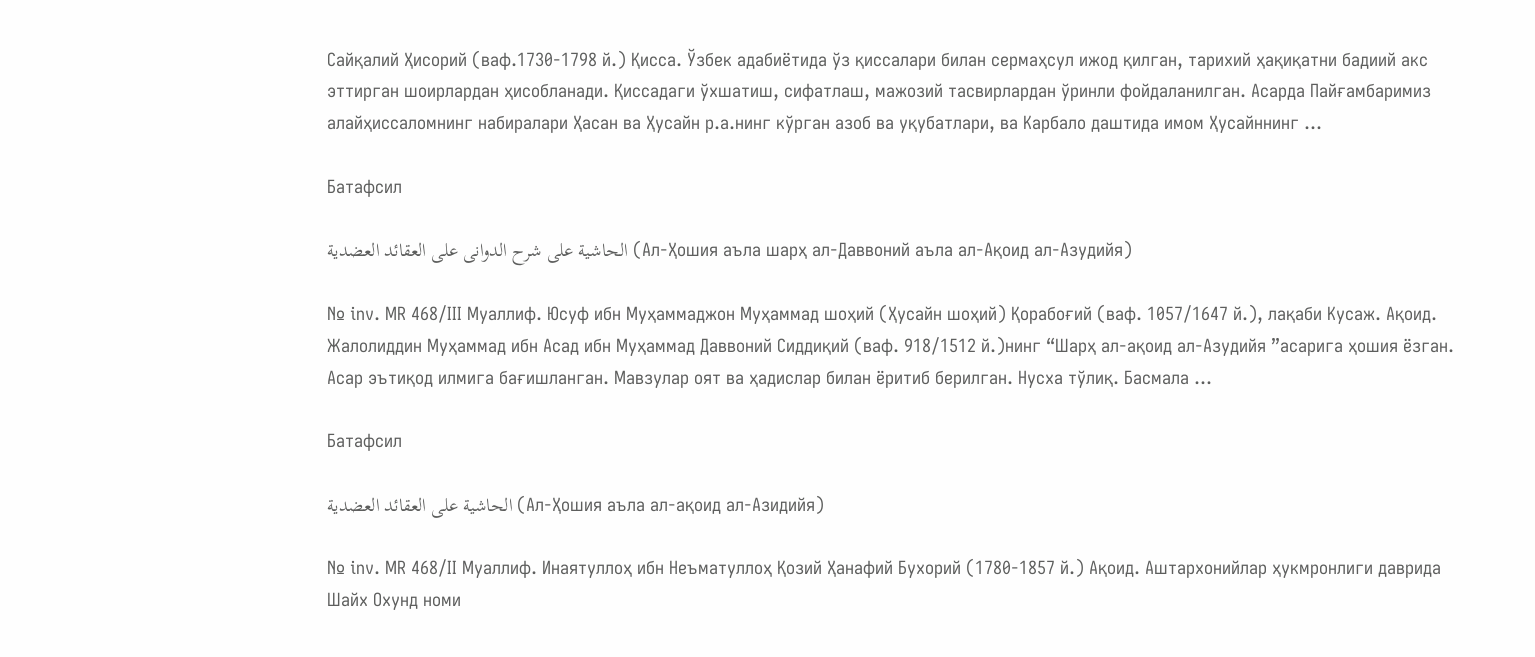Сайқалий Ҳисорий (ваф.1730-1798 й.) Қисса. Ўзбек адабиётида ўз қиссалари билан сермаҳсул ижод қилган, тарихий ҳақиқатни бадиий акс эттирган шоирлардан ҳисобланади. Қиссадаги ўхшатиш, сифатлаш, мажозий тасвирлардан ўринли фойдаланилган. Асарда Пайғамбаримиз алайҳиссаломнинг набиралари Ҳасан ва Ҳусайн р.а.нинг кўрган азоб ва уқубатлари, ва Карбало даштида имом Ҳусайннинг …

Батафсил

الحاشية على شرح الدوانى على العقائد العضدية (Ал-Ҳошия аъла шарҳ ал-Даввоний аъла ал-Ақоид ал-Азудийя)

№ inv. MR 468/III Муаллиф. Юсуф ибн Муҳаммаджон Муҳаммад шоҳий (Ҳусайн шоҳий) Қорабоғий (ваф. 1057/1647 й.), лақаби Кусаж. Ақоид. Жалолиддин Муҳаммад ибн Асад ибн Муҳаммад Даввоний Сиддиқий (ваф. 918/1512 й.)нинг “Шарҳ ал-ақоид ал-Азудийя ”асарига ҳошия ёзган. Асар эътиқод илмига бағишланган. Мавзулар оят ва ҳадислар билан ёритиб берилган. Нусха тўлиқ. Басмала …

Батафсил

الحاشية على العقائد العضدية (Ал-Ҳошия аъла ал-ақоид ал-Азидийя)

№ inv. MR 468/II Муаллиф. Инаятуллоҳ ибн Неъматуллоҳ Қозий Ҳанафий Бухорий (1780-1857 й.) Ақоид. Аштархонийлар ҳукмронлиги даврида Шайх Охунд номи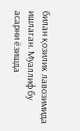билан қозилик лавозимида ишлаган. Муаллиф бу асарни ёзишда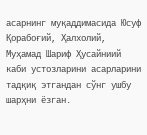асарнинг муқаддимасида Юсуф Қорабоғий, Ҳалхолий, Муҳамад Шариф Ҳусайниий каби устозларини асарларини тадқиқ этгандан сўнг ушбу шарҳни ёзган.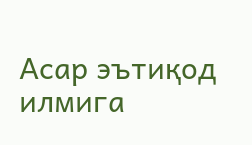Асар эътиқод илмига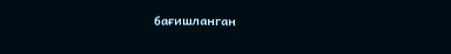бағишланган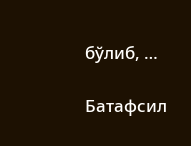бўлиб, …

Батафсил